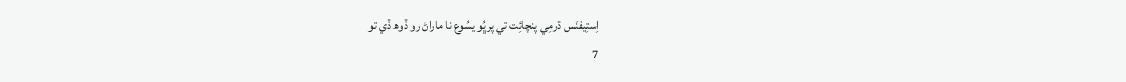اِستِيفنَس ڌرمِي پنچائِت تي پرڀُو يسُوع نا ماراڻ رو ڏوھ ڏي تو
7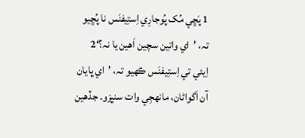1 پَڇي مُک پُوجارِي اِستِيفنَس نا پُڇيو تہ، ’اي واتين سچين اَھين يا نہ؟‘2 اِيئي تي اِستِيفنَس ڪھيو تہ، ’اي ڀايان آن اَگواڻان، مانھجِي وات سنڀۯو۔ جڏھين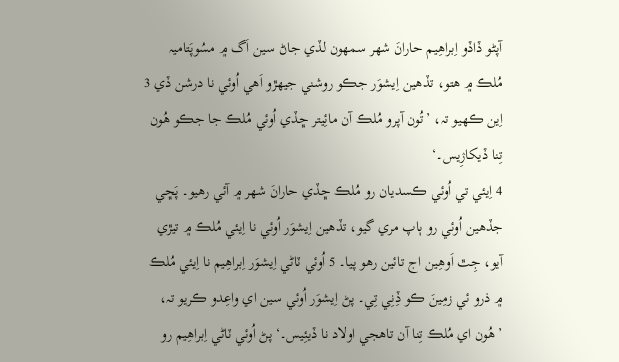آپڻو ڏاڏو اِبراھِيم حارانَ شھر سمھون لڏي جاڻ سين اَگ ۾ مسُوپَتاميہ مُلڪ ۾ ھتو، تڏھين اِيشوَر جڪو روشني جيھڙو اَھي اُوئي نا درشن ڏي 3 اِين ڪھيو تہ، ’تُون آپرو مُلڪ آن مائِيتر ڇڏي اُوئي مُلڪ جا جڪو ھُون تِنا ڏيکاۯِيس۔‘
4 اِيئي تي اُوئي ڪسديان رو مُلڪ ڇڏي حارانَ شھر ۾ آئي رھيو۔ پَڇي جڏھين اُوئي رو ٻاپ مري گيو، تڏھين اِيشوَر اُوئي نا اِيئي مُلڪ ۾ تيڙي آيو، جِٿ اَوھِين اج تائين رھو پيا۔ 5 اُوئي ٽاڻي اِيشوَر اِبراھِيم نا اِيئي مُلڪ ۾ ذرو ئي زمِينَ ڪو ڏِنِي تِي۔ پڻ اِيشوَر اُوئي سين اي واعِدو ڪريو تہ، ’ھُون اي مُلڪ تِنا آن تاھجي اولاد نا ڏيئِيس۔‘ پڻ اُوئي ٽاڻي اِبراھِيم رو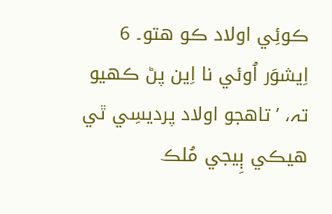ڪوئِي اولاد ڪو ھتو۔ 6 اِيشوَر اُوئي نا اِين پڻ ڪھيو تہ، ’تاھجو اولاد پرديسِي ٿي ھيڪي ٻِيجي مُلڪ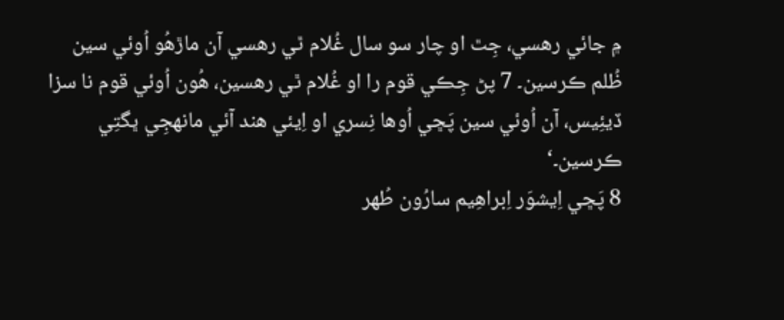۾ جائي رھسي، جِٿ او چار سو سال غُلام ٿي رھسي آن ماڙھُو اُوئي سين ظُلم ڪرسين۔ 7 پڻ جِڪي قوم را او غُلام ٿي رھسين، ھُون اُوئي قوم نا سزا ڏيئِيس، آن اُوئي سين پَڇي اُوھا نِسري او اِيئي ھند آئي مانھجِي ڀگتِي ڪرسين۔‘
8 پَڇي اِيشوَر اِبراھِيم سارُون طُھر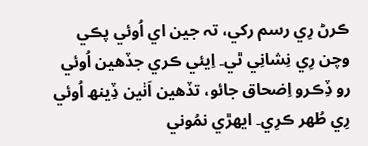ڪرڻ رِي رسم رکي، تہ جين اي اُوئي پڪي وچن رِي نِشانِي ٿي۔ اِيئي ڪري جڏھين اُوئي رو ڏِڪرو اِضحاق جائو، تڏھين اَٺين ڏِينھ اُوئي رِي طُھر ڪرِي۔ ايھڙي نمُوني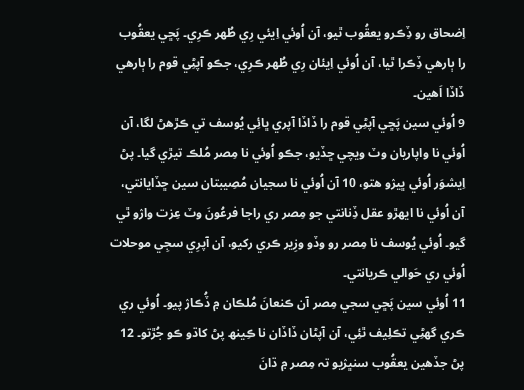اِضحاق رو ڏِڪرو يعقُوب ٿيو، آن اُوئي اِيئي رِي طُھر ڪرِي۔ پَڇي يعقُوب را ٻارھي ڏِڪرا ٿيا، آن اُوئي اِيئان رِي طُھر ڪرِي، جڪو آپڻِي قوم را ٻارھي ڏاڏا اَھين۔
9 اُوئي سين پَڇي آپڻِي قوم را ڏاڏا آپري ڀائِي يُوسف تي ڪڙھڻ لگا، آن اُوئي نا واپاريان وٽ ويچي ڇڏيو، جڪو اُوئي نا مِصر مُلڪ تيڙي گيا۔ پڻ اِيشوَر اُوئي ڀيۯو ھتو، 10 آن اُوئي نا سجيان مُصِيبتان سين ڇڏايانتي، آن اُوئي نا ايھڙو عقل ڏِنانتي جو مِصر ري راجا فرعُونَ وٽ عِزت واۯو ٿي گيو۔ اُوئي يُوسف نا مِصر رو وڏو وزِير ڪري رکيو، آن آپرِي سجِي موحلات اُوئي ري حَوالي ڪريانتي۔
11 اُوئي سين پَڇي سجي مِصر آن ڪنعانَ مُلڪان ۾ ڏُڪاۯ پيو۔ اُوئي ري ڪري گھڻِي تڪلِيف ٿئِي، آن آپڻان ڏاڏان نا ڪِينھ پڻ کاڌو ڪو جُڙتو۔ 12 پڻ جڏھين يعقُوب سنڀۯيو تہ مِصر ۾ ڌانَ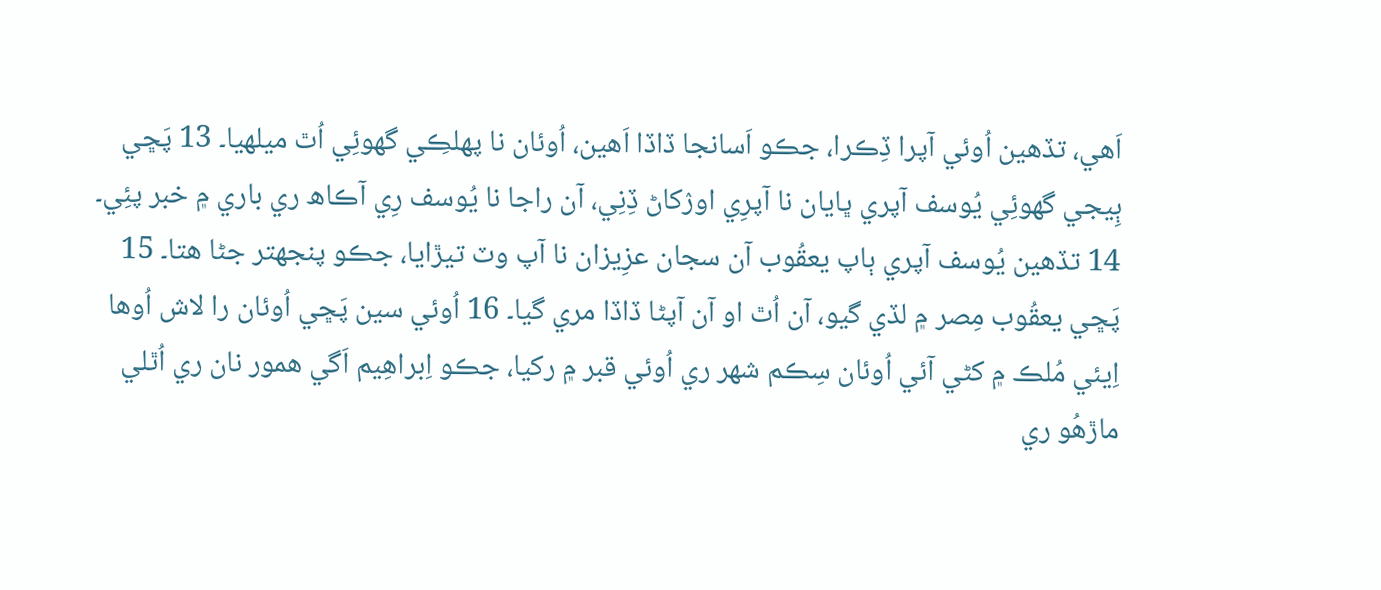اَھي، تڏھين اُوئي آپرا ڏِڪرا، جڪو اَسانجا ڏاڏا اَھين، اُوئان نا پھلڪِي گھوئِي اُٿ ميلھيا۔ 13 پَڇي ٻِيجي گھوئِي يُوسف آپري ڀايان نا آپرِي اوۯکاڻ ڏِنِي، آن راجا نا يُوسف رِي آڪاھ ري باري ۾ خبر پئِي۔ 14 تڏھين يُوسف آپري ٻاپ يعقُوب آن سجان عزِيزان نا آپ وٽ تيڙايا، جڪو پنجھتر جڻا ھتا۔ 15 پَڇي يعقُوب مِصر ۾ لڏي گيو، آن اُٿ او آن آپڻا ڏاڏا مري گيا۔ 16 اُوئي سين پَڇي اُوئان را لاش اُوھا اِيئي مُلڪ ۾ کڻي آئي اُوئان سِڪم شھر ري اُوئي قبر ۾ رکيا، جڪو اِبراھِيم اَگي ھمور نان ري اُٿلي ماڙھُو ري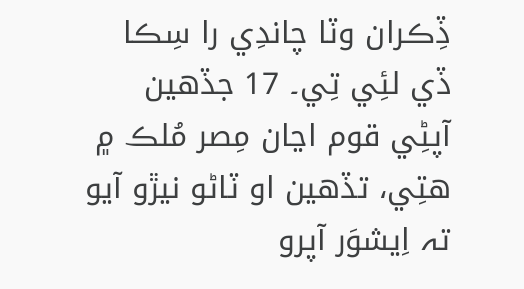ڏِڪران وٽا چاندِي را سِڪا ڏي لئِي تِي۔ 17 جڏھين آپڻِي قوم اڃان مِصر مُلڪ ۾ ھتِي، تڏھين او ٽاڻو نيڙو آيو تہ اِيشوَر آپرو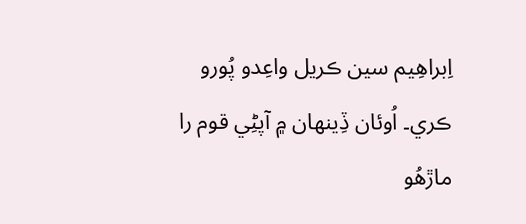اِبراھِيم سين ڪريل واعِدو پُورو ڪري۔ اُوئان ڏِينھان ۾ آپڻِي قوم را ماڙھُو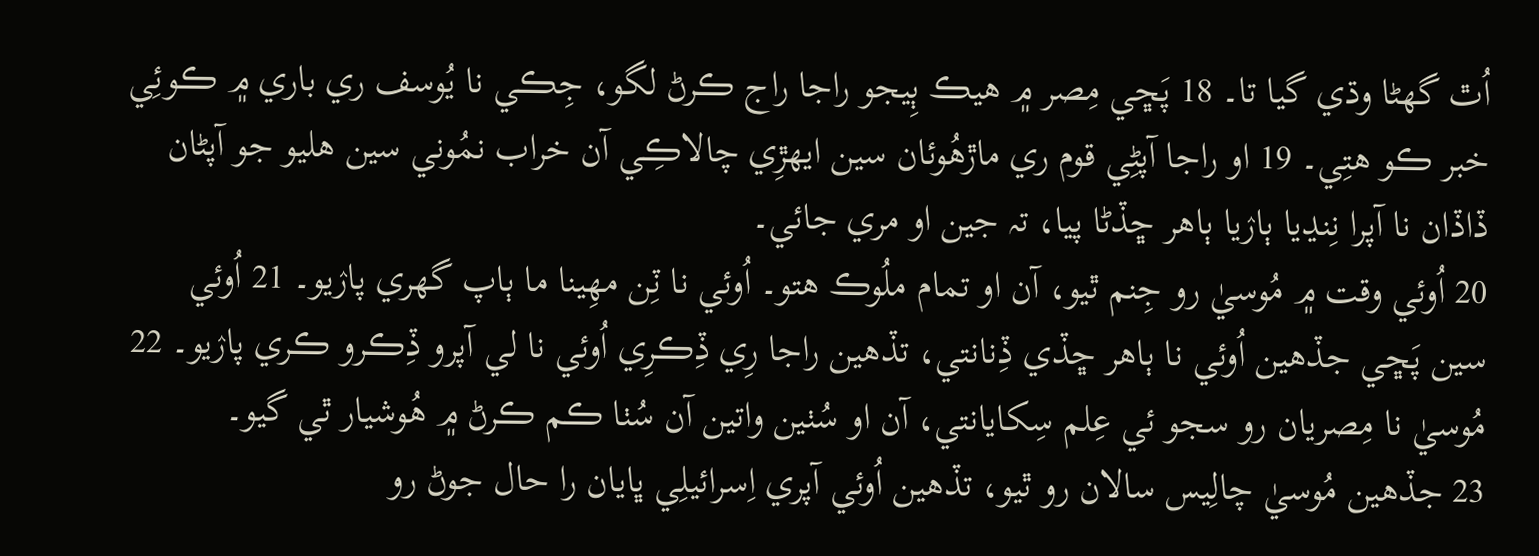اُٿ گھڻا وڌي گيا تا۔ 18 پَڇي مِصر ۾ ھيڪ ٻِيجو راجا راج ڪرڻ لگو، جِڪي نا يُوسف ري باري ۾ ڪوئِي خبر ڪو ھتِي۔ 19 او راجا آپڻِي قوم ري ماڙھُوئان سين ايھڙِي چالاڪِي آن خراب نمُوني سين ھليو جو آپڻان ڏاڏان نا آپرا نِنڍيا ٻاۯيا ٻاھر ڇڏڻا پيا، تہ جين او مري جائي۔
20 اُوئي وقت ۾ مُوسيٰ رو جِنم ٿيو، آن او تمام ملُوڪ ھتو۔ اُوئي نا ٽِن مھِينا ما ٻاپ گھري پاۯيو۔ 21 اُوئي سين پَڇي جڏھين اُوئي نا ٻاھر ڇڏي ڏِنانتي، تڏھين راجا رِي ڏِڪرِي اُوئي نا لي آپرو ڏِڪرو ڪري پاۯيو۔ 22 مُوسيٰ نا مِصريان رو سجو ئي عِلم سِکايانتي، آن او سُٺين واتين آن سُٺا ڪم ڪرڻ ۾ ھُوشيار ٿي گيو۔
23 جڏھين مُوسيٰ چالِيس سالان رو ٿيو، تڏھين اُوئي آپري اِسرائيلِي ڀايان را حال جوڻ رو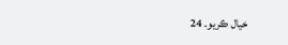خيال ڪريو۔ 24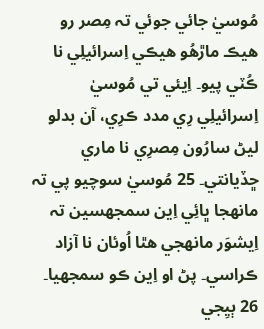مُوسيٰ جائي جوئي تہ مِصر رو ھيڪ ماڙھُو ھيڪي اِسرائيلِي نا ڪُٽي پيو۔ اِيئي تي مُوسيٰ اِسرائيلِي رِي مدد ڪرِي، آن بدلو ليڻ سارُون مِصرِي نا ماري ڇڏيانتي۔ 25 مُوسيٰ سوچيو پي تہ مانھجا ڀائِي اِين سمجھسين تہ اِيشوَر مانھجي ھٿا اُوئان نا آزاد ڪراسي۔ پڻ او اِين ڪو سمجھيا۔
26 ٻيِجي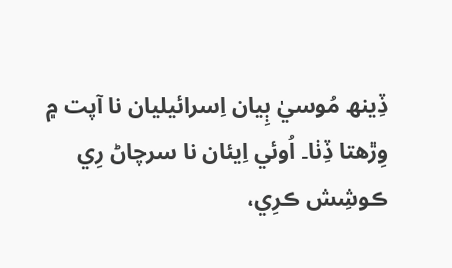ڏِينھ مُوسيٰ ٻِيان اِسرائيليان نا آپت ۾ وِڙھتا ڏِٺا۔ اُوئي اِيئان نا سرچاڻ رِي ڪوشِش ڪرِي،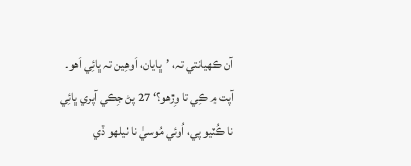آن ڪھيانتي تہ، ’ڀايان، اَوھِين تہ ڀائِي اَھو۔ آپت ۾ ڪِي تا وِڙھو؟‘ 27 پڻ جِڪي آپري ڀائِي نا ڪُٽيو پي، اُوئي مُوسيٰ نا ٺيلھو ڏي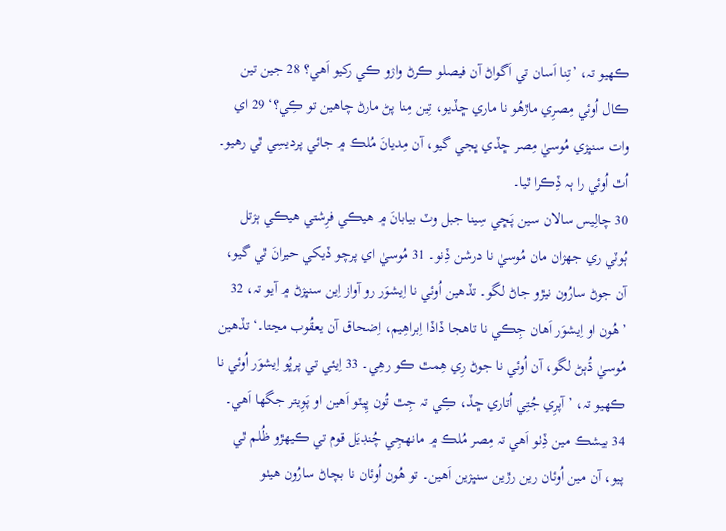ڪھيو تہ، ’تِنا اَسان تي اَگواڻ آن فيصلو ڪرڻ واۯو ڪي رکيو اَھي؟ 28 جين تين ڪال اُوئي مِصرِي ماڙھُو نا ماري ڇڏيو، تِين مِنا پڻ مارڻ چاھين تو ڪِي؟‘ 29 اي وات سنڀۯي مُوسيٰ مِصر ڇڏي ڀجي گيو، آن مِديانَ مُلڪ ۾ جائي پرديسِي ٿي رھيو۔ اُٿ اُوئي را ٻہ ڏِڪرا ٿيا۔
30 چالِيس سالان سين پَڇي سِينا جبل وٽ بيابانَ ۾ ھيڪي فرِشتي ھيڪي ٻۯتل ٻُوٽي ري جھۯان مان مُوسيٰ نا درشن ڏِنو۔ 31 مُوسيٰ اي پرچو ڏيکي حيرانَ ٿي گيو، آن جوڻ سارُون نيڙو جاڻ لگو۔ تڏھين اُوئي نا اِيشوَر رو آواز اِين سنڀۯڻ ۾ آيو تہ، 32 ’ھُون او اِيشوَر اَھان جِڪي نا تاھجا ڏاڏا اِبراھِيم، اِضحاق آن يعقُوب مڃتا۔‘ تڏھين مُوسيٰ ڌُٻڻ لگو، آن اُوئي نا جوڻ رِي ھِمٿ ڪو رھِي۔ 33 اِيئي تي پرڀُو اِيشوَر اُوئي نا ڪھيو تہ، ’آپرِي جُتِي اُتاري ڇڏ، ڪِي تہ جِٿ تُون ڀِيٽو اَھين او پَوِيتر جگھا اَھي۔ 34 بيشڪ مين ڏِٺو اَھي تہ مِصر مُلڪ ۾ مانھجِي چُنڊيَل قوم تي ڪيھڙو ظُلم ٿي پيو، آن مين اُوئان رين رڙين سنڀۯين اَھين۔ تو ھُون اُوئان نا بچاڻ سارُون ھيٺو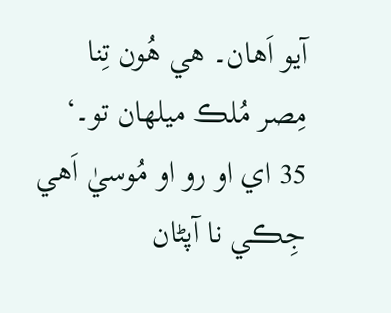آيو اَھان۔ ھي ھُون تِنا مِصر مُلڪ ميلھان تو۔‘
35 اي او رو او مُوسيٰ اَھي جِڪي نا آپڻان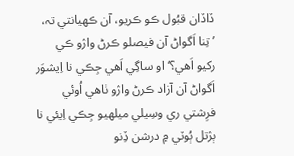ڏاڏان قبُول ڪو ڪريو، آن ڪھيانتي تہ، ’تِنا اَگواڻ آن فيصلو ڪرڻ واۯو ڪي رکيو اَھي؟‘ او ساگِي اَھي جِڪي نا اِيشوَر اَگواڻ آن آزاد ڪرڻ واۯو ٺاھي اُوئي فرِشتي ري وسِيلي ميلھيو جِڪي اِيئي نا ٻۯتل ٻُوٽي ۾ درشن ڏِنو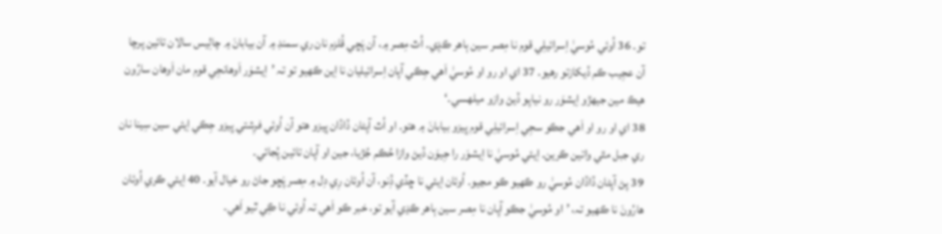تو۔ 36 اُوئي مُوسيٰ اِسرائيلِي قوم نا مِصر سين ٻاھر ڪڍِي۔ اُٿ مِصر ۾، آن پَڇي قُلزم نان ري سمنڊ ۾ آن بيابانَ ۾ چالِيس سالان تائين پرچا آن عجِيب ڪم ڏيکاۯتو رھيو۔ 37 اي او رو او مُوسيٰ اَھي جِڪي آپان اِسرائيليان نا اِين ڪھيو تو تہ ’اِيشوَر اَوھانجِي قوم مان اَوھان سارُون ھيڪ مين جيھڙو اِيشوَر رو نياپو ڏيڻ واۯو ميلھسي۔‘
38 اي او رو او اَھي جڪو سجِي اِسرائيلِي قوم ڀيۯو بيابانَ ۾ ھتو۔ او اُٿ آپڻان ڏاڏان ڀيۯو ھتو آن اُوئي فرِشتي ڀيۯو جِڪي اِيئي سين سِينا نان ري جبل مٿي واتين ڪرين۔ اِيئي مُوسيٰ نا اِيشوَر را جِيوَن ڏيڻ واۯا حُڪم جُڙيا، جين او آپان تائين پُجائي۔
39 پڻ آپڻان ڏاڏان مُوسيٰ رو ڪھيو ڪو مڃيو۔ اُوئان اِيئي نا ڇڏي ڏِنو، آن اُوئان رِي دِل ۾ مِصر پَڇو جاڻ رو خيال آيو۔ 40 اِيئي ڪري اُوئان ھارُونَ نا ڪھيو تہ، ’او مُوسيٰ جڪو آپان نا مِصر سين ٻاھر ڪڍي آيو تو، خبر ڪو اَھي تہ اُوئي نا ڪِي ٿيو اَھي۔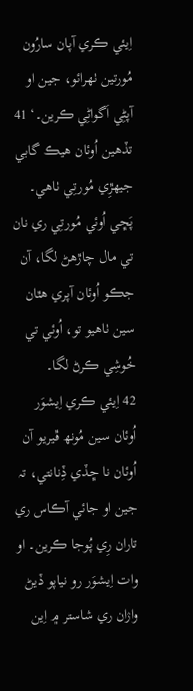اِيئي ڪري آپان سارُون مُورتين ٺھرائو، جين او آپڻِي اَگواڻِي ڪرين۔‘ 41 تڏھين اُوئان ھيڪ گابي جيھڙِي مُورتِي ٺاھي۔ پَڇي اُوئي مُورتِي ري نان تي مال چاڙھڻ لگا، آن جڪو اُوئان آپري ھٿان سين ٺاھيو تو، اُوئي تي خُوشِي ڪرڻ لگا۔
42 اِيئي ڪري اِيشوَر اُوئان سين مُونھ ڦيريو آن اُوئان نا ڇڏي ڏِنانتي، تہ جين او جائي آڪاس ري تاران رِي پُوجا ڪرين۔ او وات اِيشوَر رو نياپو ڏيڻ واۯان ري شاستر ۾ اِين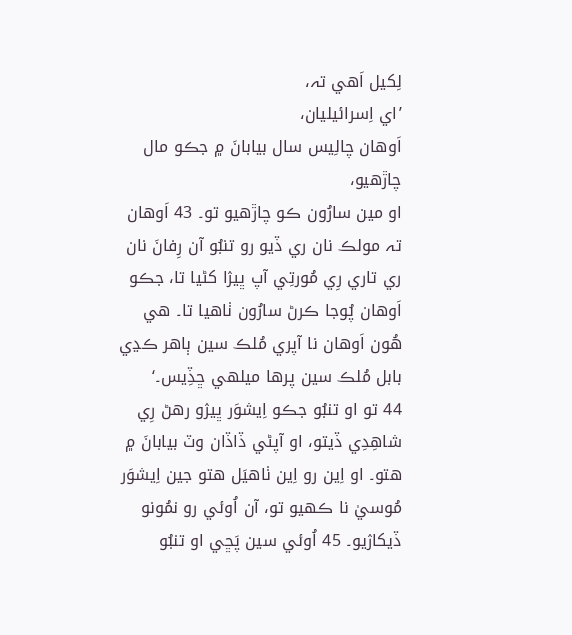لِکيل اَھي تہ،
’اي اِسرائيليان،
اَوھان چالِيس سال بيابانَ ۾ جڪو مال چاڙھيو،
او مين سارُون ڪو چاڙھيو تو۔ 43 اَوھان تہ مولڪ نان ري ڏيو رو تنبُو آن رِفانَ نان ري تاري رِي مُورتِي آپ ڀيۯا کڻيا تا، جڪو اَوھان پُوجا ڪرڻ سارُون ٺاھيا تا۔ ھي ھُون اَوھان نا آپري مُلڪ سين ٻاھر ڪڍي بابل مُلڪ سين پرھا ميلھي ڇڏِيس۔‘
44 تو او تنبُو جڪو اِيشوَر ڀيۯو رھڻ رِي شاھِدِي ڏيتو، او آپڻي ڏاڏان وٽ بيابانَ ۾ ھتو۔ او اِين رو اِين ٺاھيَل ھتو جين اِيشوَر مُوسيٰ نا ڪھيو تو، آن اُوئي رو نمُونو ڏيکاۯيو۔ 45 اُوئي سين پَڇي او تنبُو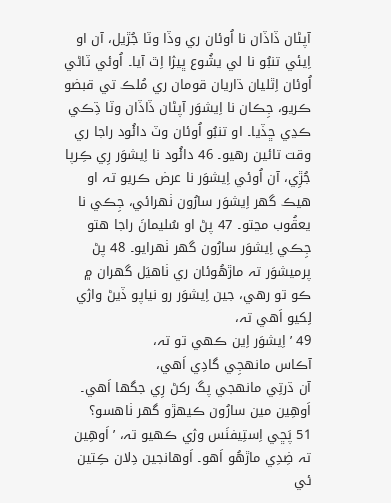آپڻان ڏاڏان نا اُوئان ري وڏا وٽا جُڙيل، آن او اِيئي تنبُو نا لي يشُوع ڀيۯا اِٿ آيا۔ اُوئي ٽاڻي اُوئان اِٿليان ڌاريان قومان ري مُلڪ تي قبضو ڪريو، جِڪان نا اِيشوَر آپڻان ڏاڏان وٽا ڌِڪي ڪڍي ڇڏيا۔ او تنبُو اُوئان وٽ دائُود راجا ري وقت تائين رھيو۔ 46 دائُود نا اِيشوَر رِي ڪِرپا جُڙِي، آن اُوئي اِيشوَر نا عرض ڪريو تہ او ھيڪ گھر اِيشوَر سارُون ٺھرائي، جِڪي نا يعقُوب مڃتو۔ 47 پڻ او سُليمانَ راجا ھتو جِڪي اِيشوَر سارُون گھر ٺھرايو۔ 48 پڻ پرميشوَر تہ ماڙھُوئان ري ٺاھيَل گھران ۾ ڪو تو رھي، جين اِيشوَر رو نياپو ڏيڻ واۯي لِکيو اَھي تہ،
49 ’اِيشوَر اِين ڪھي تو تہ،
آڪاس مانھجِي گادِي اَھي،
آن ڌرتِي مانھجي پگ رکڻ رِي جگھا اَھي۔
اَوھِين مين سارُون ڪيھڙو گھر ٺاھسو؟
51 پَڇي اِستِيفنَس وۯي ڪھيو تہ، ’اَوھِين تہ ضِدِي ماڙھُو اَھو۔ اَوھانجين دِلان ڪِتين ئي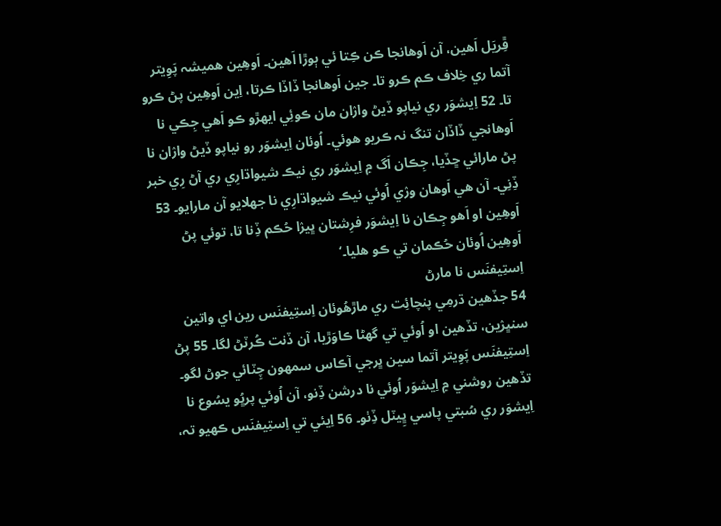ڦِريَل اَھين، آن اَوھانجا ڪن ڪِتا ئي ٻوڙا اَھين۔ اَوھِين ھميشہ پَوِيتر آتما ري خِلاف ڪم ڪرو تا۔ جين اَوھانجا ڏاڏا ڪرتا، اِين اَوھِين پڻ ڪرو تا۔ 52 اِيشوَر ري نياپو ڏيڻ واۯان مان ڪوئِي ايھڙو ڪو اَھي جِڪي نا اَوھانجي ڏاڏان تنگ نہ ڪريو ھوئي۔ اُوئان اِيشوَر رو نياپو ڏيڻ واۯان نا پڻ مارائي ڇڏيا، جِڪان اَگ ۾ اِيشوَر ري نيڪ شيواڌارِي ري آڻ رِي خبر ڏِنِي۔ آن ھي اَوھان وۯي اُوئي نيڪ شيواڌارِي نا جھلايو آن مارايو۔ 53 اَوھِين او اَھو جِڪان نا اِيشوَر فرِشتان ڀيۯا حُڪم ڏِنا تا، توئي پڻ اَوھِين اُوئان حُڪمان تي ڪو ھليا۔‘
اِستِيفنَس نا مارڻ
54 جڏھين ڌرمِي پنچائِت ري ماڙھُوئان اِستِيفنَس رين اي واتين سنڀۯين، تڏھين او اُوئي تي گھڻا ڪاوَڙيا، آن ڏنت ڪُرٽڻ لگا۔ 55 پڻ اِستِيفنَس پَوِيتر آتما سين ڀرجي آڪاس سمھون چِٽائي جوڻ لگو۔ تڏھين روشني ۾ اِيشوَر اُوئي نا درشن ڏِنو، آن اُوئي پرڀُو يسُوع نا اِيشوَر ري سُبتي پاسي ڀِيٽل ڏِٺو۔ 56 اِيئي تي اِستِيفنَس ڪھيو تہ،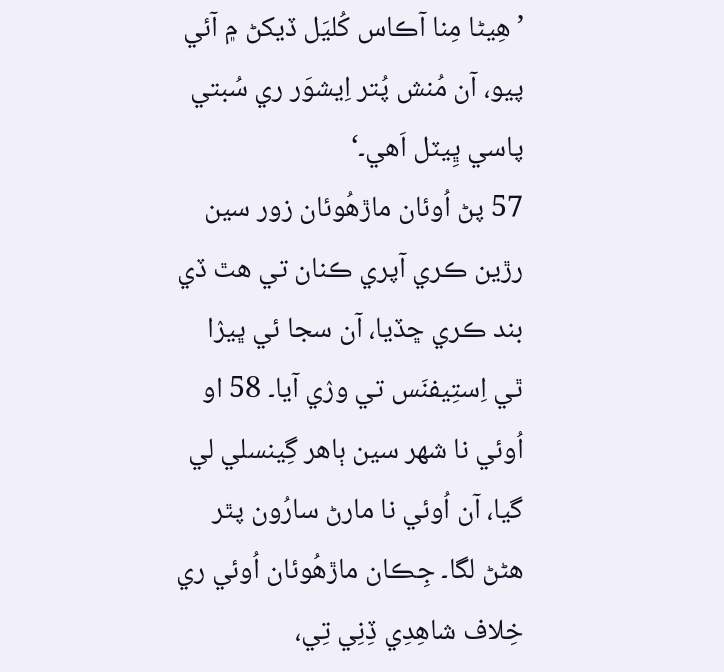’ھِيڻا مِنا آڪاس کُليَل ڏيکڻ ۾ آئي پيو، آن مُنش پُتر اِيشوَر ري سُبتي پاسي ڀِيٽل اَھي۔‘
57 پڻ اُوئان ماڙھُوئان زور سين رڙين ڪري آپري ڪنان تي ھٿ ڏي بند ڪري ڇڏيا، آن سجا ئي ڀيۯا ٿي اِستِيفنَس تي وۯي آيا۔ 58 او اُوئي نا شھر سين ٻاھر گِينسلي لي گيا، آن اُوئي نا مارڻ سارُون پٿر ھڻڻ لگا۔ جِڪان ماڙھُوئان اُوئي ري خِلاف شاھِدِي ڏِنِي تِي،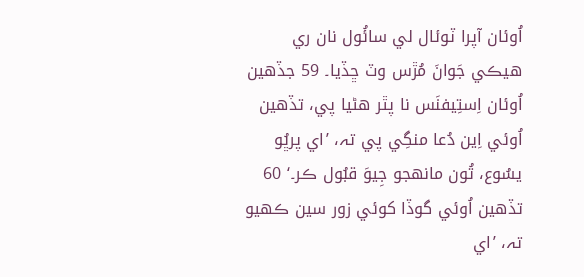اُوئان آپرا ٽوئال لي سائُول نان ري ھيڪي جَوانَ مُڙس وٽ ڇڏيا۔ 59 جڏھين اُوئان اِستِيفنَس نا پٿر ھڻيا پي، تڏھين اُوئي اِين دُعا منگِي پي تہ، ’اي پرڀُو يسُوع، تُون مانھجو جِيوَ قبُول ڪر۔‘ 60 تڏھين اُوئي گوڏا کوئي زور سين ڪھيو تہ، ’اي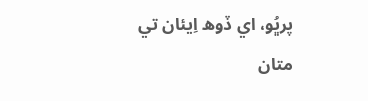پرڀُو، اي ڏوھ اِيئان تي متان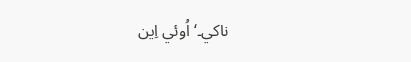ناکي۔‘ اُوئي اِين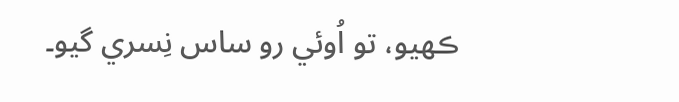ڪھيو، تو اُوئي رو ساس نِسري گيو۔